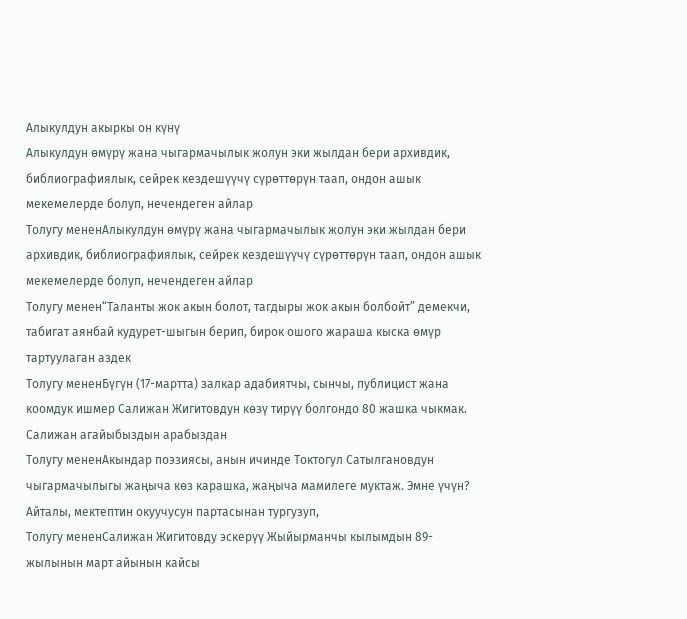Алыкулдун акыркы он күнү
Алыкулдун өмүрү жана чыгармачылык жолун эки жылдан бери архивдик, библиографиялык, сейрек кездешүүчү сүрөттөрүн таап, ондон ашык мекемелерде болуп, нечендеген айлар
Толугу мененАлыкулдун өмүрү жана чыгармачылык жолун эки жылдан бери архивдик, библиографиялык, сейрек кездешүүчү сүрөттөрүн таап, ондон ашык мекемелерде болуп, нечендеген айлар
Толугу менен“Таланты жок акын болот, тагдыры жок акын болбойт” демекчи, табигат аянбай кудурет-шыгын берип, бирок ошого жараша кыска өмүр тартуулаган аздек
Толугу мененБүгүн (17-мартта) залкар адабиятчы, сынчы, публицист жана коомдук ишмер Салижан Жигитовдун көзү тирүү болгондо 80 жашка чыкмак. Салижан агайыбыздын арабыздан
Толугу мененАкындар поэзиясы, анын ичинде Токтогул Сатылгановдун чыгармачылыгы жаңыча көз карашка, жаңыча мамилеге муктаж. Эмне үчүн? Айталы, мектептин окуучусун партасынан тургузуп,
Толугу мененСалижан Жигитовду эскерүү Жыйырманчы кылымдын 89-жылынын март айынын кайсы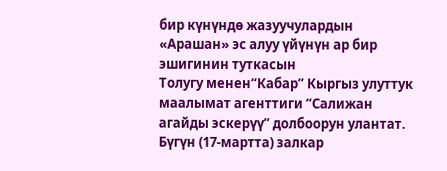бир күнүндө жазуучулардын «Арашан» эс алуу үйүнүн ар бир эшигинин туткасын
Толугу менен“Кабар” Кыргыз улуттук маалымат агенттиги “Салижан агайды эскерүү” долбоорун улантат. Бүгүн (17-мартта) залкар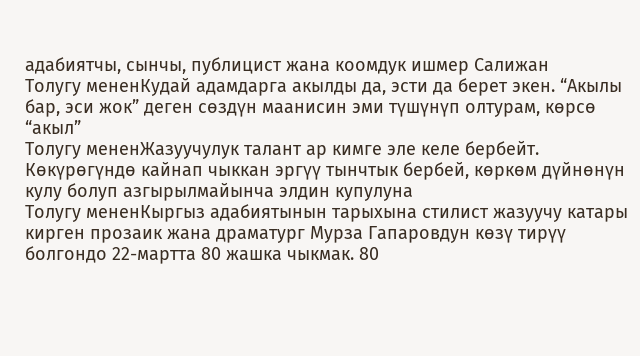адабиятчы, сынчы, публицист жана коомдук ишмер Салижан
Толугу мененКудай адамдарга акылды да, эсти да берет экен. “Акылы бар, эси жок” деген сөздүн маанисин эми түшүнүп олтурам, көрсө “акыл”
Толугу мененЖазуучулук талант ар кимге эле келе бербейт. Көкүрөгүндө кайнап чыккан эргүү тынчтык бербей, көркөм дүйнөнүн кулу болуп азгырылмайынча элдин купулуна
Толугу мененКыргыз адабиятынын тарыхына стилист жазуучу катары кирген прозаик жана драматург Мурза Гапаровдун көзү тирүү болгондо 22-мартта 80 жашка чыкмак. 80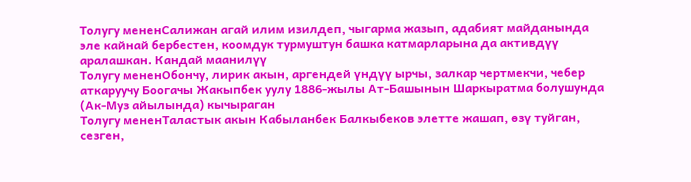Толугу мененСалижан агай илим изилдеп, чыгарма жазып, адабият майданында эле кайнай бербестен, коомдук турмуштун башка катмарларына да активдүү аралашкан. Кандай маанилүү
Толугу мененОбончу, лирик акын, аргендей үндүү ырчы, залкар чертмекчи, чебер аткаруучу Боогачы Жакыпбек уулу 1886-жылы Ат-Башынын Шаркыратма болушунда (Ак-Муз айылында) кычыраган
Толугу мененТаластык акын Кабыланбек Балкыбеков элетте жашап, өзү туйган, сезген,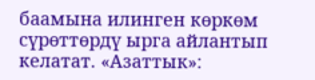баамына илинген көркөм сүрөттөрдү ырга айлантып келатат. «Азаттык»: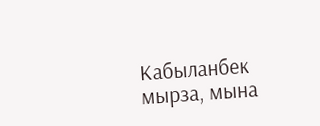Кабыланбек мырза, мына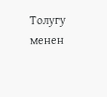Толугу менен